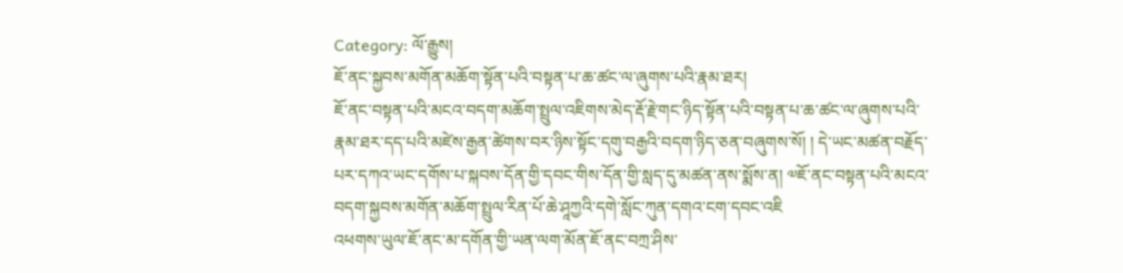Category: ལོ་རྒྱུས།
ཇོ་ནང་སྐྱབས་མགོན་མཆོག་སྟོན་པའི་བསྟན་པ་ཆ་ཚང་ལ་ཞུགས་པའི་རྣམ་ཐར།
ཇོ་ནང་བསྟན་པའི་མངའ་བདག་མཆོག་སྤྲུལ་འཇིགས་མེད་རྡོ་རྗེ་གང་ཉིད་སྟོན་པའི་བསྟན་པ་ཆ་ཚང་ལ་ཞུགས་པའི་རྣམ་ཐར་དད་པའི་མཛེས་རྒྱན་ཚེགས་བར་ཉིས་སྟོང་དགུ་བརྒྱའི་བདག་ཉིད་ཅན་བཞུགས་སོ། ། དེ་ཡང་མཚན་བརྗོད་པར་དཀའ་ཡང་དགོས་པ་སྐབས་དོན་གྱི་དབང་གིས་དོན་གྱི་སླད་དུ་མཚན་ནས་སྨོས་ན། ༧ཇོ་ནང་བསྟན་པའི་མངའ་བདག་སྐྱབས་མགོན་མཆོག་སྤྲུལ་རིན་པོ་ཆེ་ཤཱཀྱའི་དགེ་སློང་ཀུན་དགའ་ངག་དབང་འཇི
འཕགས་ཡུལ་ཇོ་ནང་མ་དགོན་གྱི་ཡན་ལག་མོན་ཇོ་ནང་བཀྲ་ཤིས་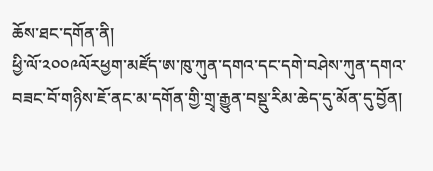ཆོས་ཐང་དགོན་ནི།
ཕྱི་ལོ་༢༠༠༩ལོརཕྱག་མཛོད་ཨ་ཁུ་ཀུན་དགའ་དང་དགེ་བཤེས་ཀུན་དགའ་བཟང་བོ་གཉིས་ཇོ་ནང་མ་དགོན་གྱི་གྲྭ་རྒྱུན་བསྡུ་རིམ་ཆེད་དུ་མོན་དུ་བྱོན།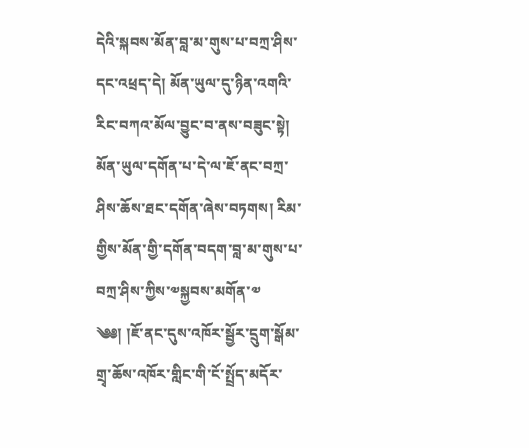དེའི་སྐབས་མོན་བླ་མ་གུས་པ་བཀྲ་ཤིས་དང་འཕྲད་དེ། མོན་ཡུལ་དུ་ཉིན་འགའི་རིང་བཀའ་མོལ་བྱུང་བ་ནས་བཟུང་སྟེ། མོན་ཡུལ་དགོན་པ་དེ་ལ་ཇོ་ནང་བཀྲ་ཤིས་ཆོས་ཐང་དགོན་ཞེས་བཏགས། རིམ་གྱིས་མོན་གྱི་དགོན་བདག་བླ་མ་གུས་པ་བཀྲ་ཤིས་ཀྱིས་༧སྐྱབས་མགོན་༧
༄༅། །ཇོ་ནང་དུས་འཁོར་སྦྱོར་དྲུག་སྒོམ་གྲྭ་ཆོས་འཁོར་གླིང་གི་ངོ་སྤྲོད་མདོར་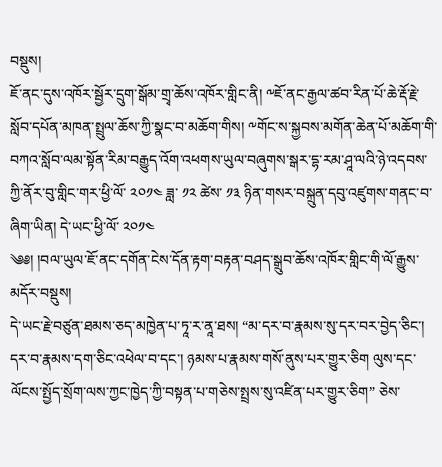བསྡུས།
ཇོ་ནང་དུས་འཁོར་སྦྱོར་དྲུག་སྒོམ་གྲྭ་ཆོས་འཁོར་གླིང་ནི། ༸ཇོ་ནང་རྒྱལ་ཚབ་རིན་པོ་ཆེ་རྡོ་རྗེ་སློབ་དཔོན་མཁན་སྤྲུལ་ཆོས་ཀྱི་སྣང་བ་མཆོག་གིས། ༸གོང་ས་སྐྱབས་མགོན་ཆེན་པོ་མཆོག་གི་བཀའ་སློབ་ལམ་སྟོན་རིམ་བརྒྱུད་འོག་འཕགས་ཡུལ་བཞུགས་སྒར་དྷ་རམ་ཤཱ་ལའི་ཉེ་འདབས་ཀྱི་ནོར་བུ་གླིང་གར་ཕྱི་ལོ་ ༢༠༡༤ ཟླ་ ༡༢ ཚེས་ ༡༣ ཉིན་གསར་བསྐྲུན་དབུ་འཛུགས་གནང་བ་ཞིག་ཡིན། དེ་ཡང་ཕྱི་ལོ་ ༢༠༡༤
༄༅། །བལ་ཡུལ་ཇོ་ནང་དགོན་ངེས་དོན་རྟག་བརྟན་བཤད་སྒྲུབ་ཆོས་འཁོར་གླིང་གི་ལོ་རྒྱུས་མདོར་བསྡུས།
དེ་ཡང་རྗེ་བཙུན་ཐམས་ཅད་མཁྱེན་པ་ཏཱ་ར་ནཱ་ཐས། “མ་དར་བ་རྣམས་སུ་དར་བར་བྱེད་ཅིང་། དར་བ་རྣམས་དག་ཅིང་འཕེལ་བ་དང་། ཉམས་པ་རྣམས་གསོ་ནུས་པར་གྱུར་ཅིག ལུས་དང་ལོངས་སྤྱོད་སྲོག་ལས་ཀྱང་ཁྱེད་ཀྱི་བསྟན་པ་གཅེས་སྤྲས་སུ་འཛིན་པར་གྱུར་ཅིག” ཅེས་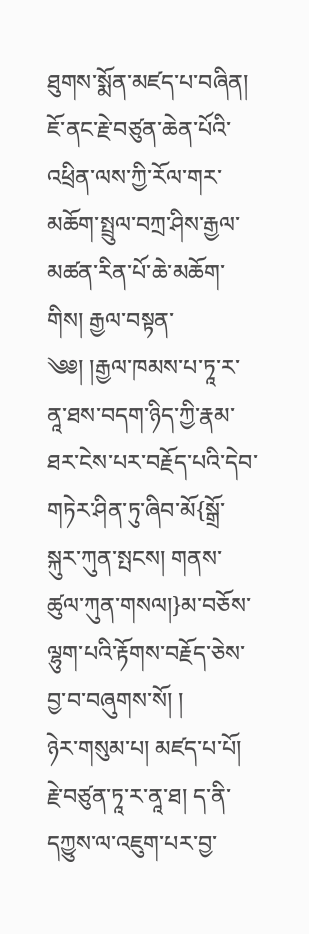ཐུགས་སྨོན་མཛད་པ་བཞིན། ཇོ་ནང་རྗེ་བཙུན་ཆེན་པོའི་འཕྲིན་ལས་ཀྱི་རོལ་གར་མཆོག་སྤྲུལ་བཀྲ་ཤིས་རྒྱལ་མཚན་རིན་པོ་ཆེ་མཆོག་གིས། རྒྱལ་བསྟན་
༄༅། །རྒྱལ་ཁམས་པ་ཏཱ་ར་ནཱ་ཐས་བདག་ཉིད་ཀྱི་རྣམ་ཐར་ངེས་པར་བརྗོད་པའི་དེབ་གཏེར་ཤིན་ཏུ་ཞིབ་མོ{སྒྲོ་སྐུར་ཀུན་སྤངས། གནས་ཚུལ་ཀུན་གསལ།}མ་བཅོས་ལྷུག་པའི་རྟོགས་བརྗོད་ཅེས་བྱ་བ་བཞུགས་སོ། །
ཉེར་གསུམ་པ། མཛད་པ་པོ། རྗེ་བཙུན་ཏཱ་ར་ནཱ་ཐ། ད་ནི་དཀྱུས་ལ་འཇུག་པར་བྱ་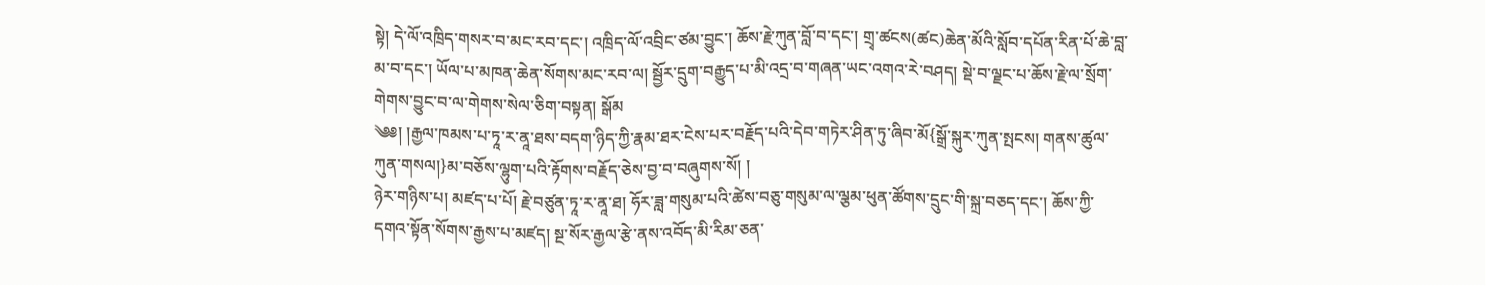སྟེ། དེ་ལོ་འཁྲིད་གསར་བ་མང་རབ་དང་། འཁྲིད་ལོ་འབྲིང་ཙམ་བྱུང་། ཆོས་རྗེ་ཀུན་བློ་བ་དང་། གྲྭ་ཚངས(ཚང)ཆེན་མོའི་སློབ་དཔོན་རིན་པོ་ཆེ་བླ་མ་བ་དང་། ཡོལ་པ་མཁན་ཆེན་སོགས་མང་རབ་ལ། སྦྱོར་དྲུག་བརྒྱུད་པ་མི་འདྲ་བ་གཞན་ཡང་འགའ་རེ་བཤད། སྡེ་བ་ལྗང་པ་ཆོས་རྗེ་ལ་སྲོག་གེགས་བྱུང་བ་ལ་གེགས་སེལ་ཅིག་བསྟན། སྒོམ
༄༅། །རྒྱལ་ཁམས་པ་ཏཱ་ར་ནཱ་ཐས་བདག་ཉིད་ཀྱི་རྣམ་ཐར་ངེས་པར་བརྗོད་པའི་དེབ་གཏེར་ཤིན་ཏུ་ཞིབ་མོ{སྒྲོ་སྐུར་ཀུན་སྤངས། གནས་ཚུལ་ཀུན་གསལ།}མ་བཅོས་ལྷུག་པའི་རྟོགས་བརྗོད་ཅེས་བྱ་བ་བཞུགས་སོ། །
ཉེར་གཉིས་པ། མཛད་པ་པོ། རྗེ་བཙུན་ཏཱ་ར་ནཱ་ཐ། ཧོར་ཟླ་གསུམ་པའི་ཚེས་བཅུ་གསུམ་ལ་ལྕམ་ཕུན་ཚོགས་དྲུང་གི་སྐྲ་བཅད་དང་། ཆོས་ཀྱི་དགའ་སྟོན་སོགས་རྒྱས་པ་མཛད། སྔ་སོར་རྒྱལ་རྩེ་ནས་འབོད་མི་རིམ་ཅན་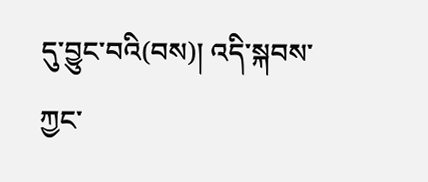དུ་བྱུང་བའི(བས)། འདི་སྐབས་ཀྱང་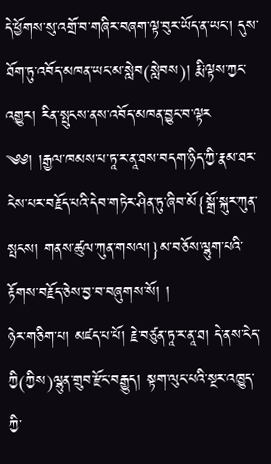དེ་ཕྱོགས་སུ་འགྲོ་བ་གཞིར་བཞག་ལྟ་བུར་ཡོད་ན་ཡང་། དུས་ཐོག་ཏུ་འབོད་མཁན་ཡང་མ་སླེབ(སླེབས)། རྨི་ལྟས་ཀྱང་འགྱུར། རིན་སྤུངས་ནས་འབོད་མཁན་བྱུང་བ་ལྟར
༄༅། །རྒྱལ་ཁམས་པ་ཏཱ་ར་ནཱ་ཐས་བདག་ཉིད་ཀྱི་རྣམ་ཐར་ངེས་པར་བརྗོད་པའི་དེབ་གཏེར་ཤིན་ཏུ་ཞིབ་མོ{སྒྲོ་སྐུར་ཀུན་སྤངས། གནས་ཚུལ་ཀུན་གསལ།}མ་བཅོས་ལྷུག་པའི་རྟོགས་བརྗོད་ཅེས་བྱ་བ་བཞུགས་སོ། །
ཉེར་གཅིག་པ། མཛད་པ་པོ། རྗེ་བཙུན་ཏཱ་ར་ནཱ་ཐ། དེ་ནས་ངེད་ཀྱི(ཀྱིས)ལྷུན་གྲུབ་རྫོང་བརྒྱུད། སྟག་ལུང་པའི་སྔར་འཁྱུད་ཀྱི་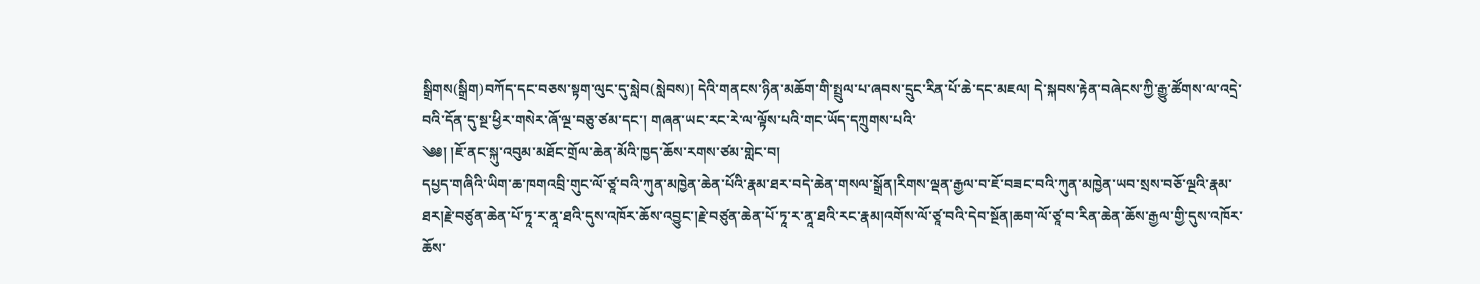སྒྲིགས(སྒྲིག)བཀོད་དང་བཅས་སྟག་ལུང་དུ་སླེབ(སླེབས)། དེའི་གནངས་ཉིན་མཆོག་གི་སྤྲུལ་པ་ཞབས་དྲུང་རིན་པོ་ཆེ་དང་མཇལ། དེ་སྐབས་རྟེན་བཞེངས་ཀྱི་རྒྱུ་ཚོགས་ལ་འདྲེ་བའི་དོན་དུ་སྔ་ཕྱིར་གསེར་ཞོ་ལྔ་བཅུ་ཙམ་དང་། གཞན་ཡང་རང་རེ་ལ་ལྟོས་པའི་གང་ཡོད་དཀྲུགས་པའི་
༄༅། །ཇོ་ནང་སྐུ་འབུམ་མཐོང་གྲོལ་ཆེན་མོའི་ཁྱད་ཆོས་རགས་ཙམ་གླེང་བ།
དཔྱད་གཞིའི་ཡིག་ཆ་ཁགའབྲི་གུང་ལོ་ཙཱ་བའི་ཀུན་མཁྱེན་ཆེན་པོའི་རྣམ་ཐར་བདེ་ཆེན་གསལ་སྒྲོན།རིགས་ལྡན་རྒྱལ་བ་ཇོ་བཟང་བའི་ཀུན་མཁྱེན་ཡབ་སྲས་བཅོ་ལྔའི་རྣམ་ཐར།རྗེ་བཙུན་ཆེན་པོ་ཏཱ་ར་ནཱ་ཐའི་དུས་འཁོར་ཆོས་འབྱུང་།རྗེ་བཙུན་ཆེན་པོ་ཏཱ་ར་ནཱ་ཐའི་རང་རྣམ།འགོས་ལོ་ཙཱ་བའི་དེབ་སྔོན།ཆག་ལོ་ཙཱ་བ་རིན་ཆེན་ཆོས་རྒྱལ་གྱི་དུས་འཁོར་ཆོས་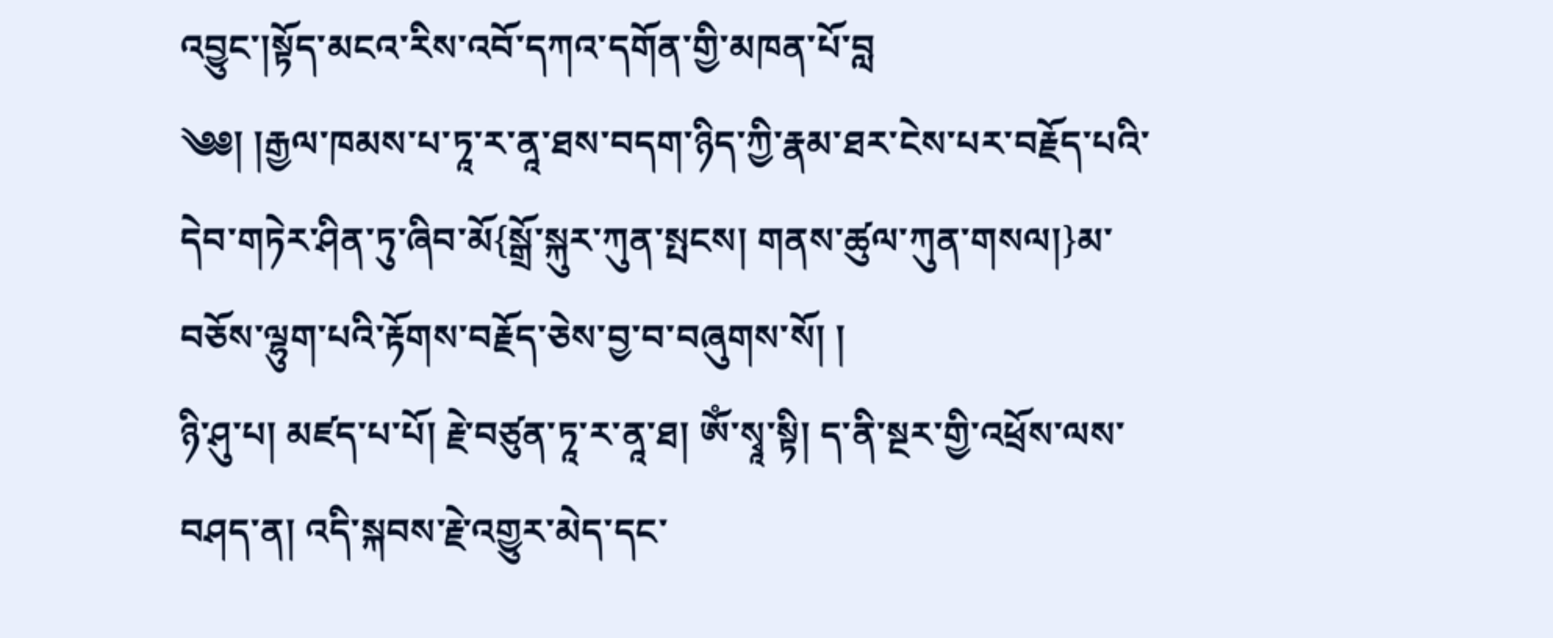འབྱུང་།སྟོད་མངའ་རིས་འབོ་དཀའ་དགོན་གྱི་མཁན་པོ་བླ
༄༅། །རྒྱལ་ཁམས་པ་ཏཱ་ར་ནཱ་ཐས་བདག་ཉིད་ཀྱི་རྣམ་ཐར་ངེས་པར་བརྗོད་པའི་དེབ་གཏེར་ཤིན་ཏུ་ཞིབ་མོ{སྒྲོ་སྐུར་ཀུན་སྤངས། གནས་ཚུལ་ཀུན་གསལ།}མ་བཅོས་ལྷུག་པའི་རྟོགས་བརྗོད་ཅེས་བྱ་བ་བཞུགས་སོ། །
ཉི་ཤུ་པ། མཛད་པ་པོ། རྗེ་བཙུན་ཏཱ་ར་ནཱ་ཐ། ༀ་སྭཱ་སྟི། ད་ནི་སྔར་གྱི་འཕྲོས་ལས་བཤད་ན། འདི་སྐབས་རྗེ་འགྱུར་མེད་དང་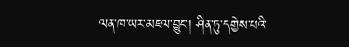ལན་ཁ་ཡར་མཇལ་བྱུང་། ཤིན་ཏུ་དགྱེས་པའི་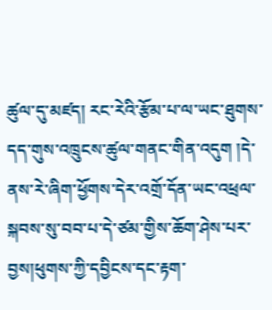ཚུལ་དུ་མཛད། རང་རེའི་རྩོམ་པ་ལ་ཡང་ཐུགས་དད་གུས་འཁྲུངས་ཚུལ་གནང་གིན་འདུག །དེ་ནས་རེ་ཞིག་ཕྱོགས་དེར་འགྲོ་དོན་ཡང་འཕྲལ་སྐབས་སུ་བབ་པ་དེ་ཙམ་གྱིས་ཆོག་ཤེས་པར་བྱས།ཕུགས་ཀྱི་དབྱིངས་དང་རྟག་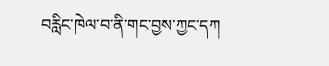བརླིང་ཁེལ་བ་ནི་གང་བྱས་ཀྱང་དཀ